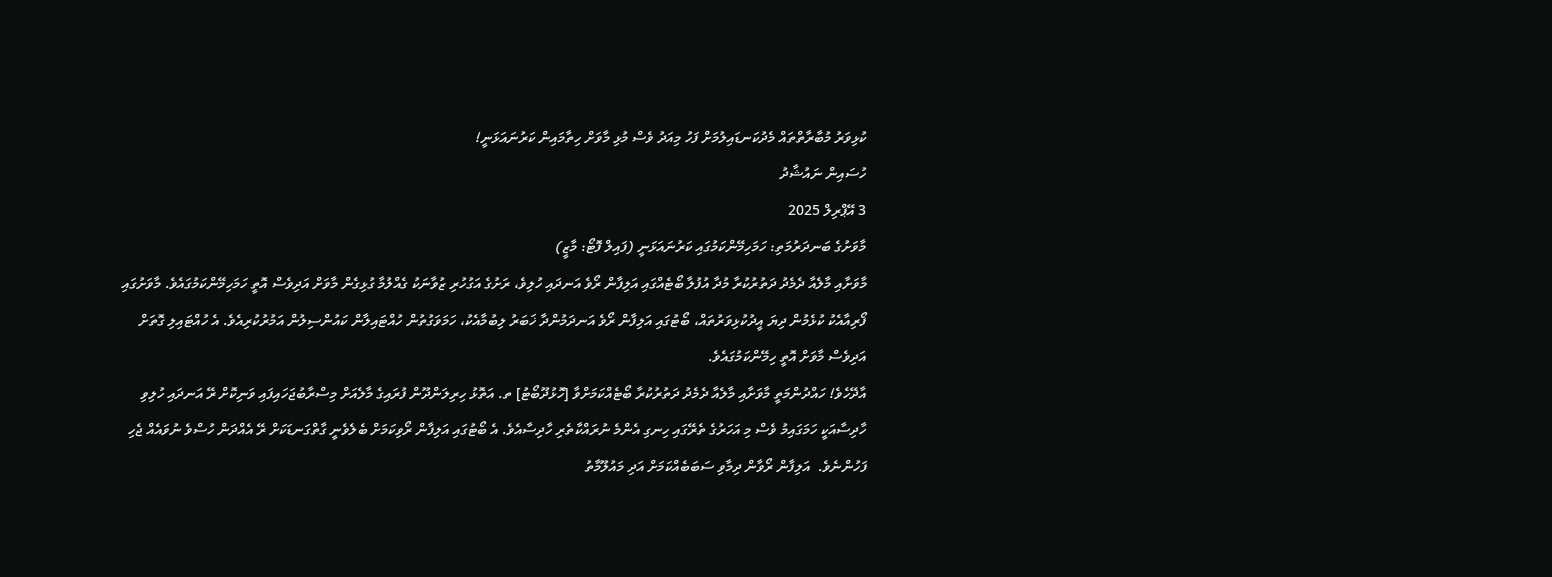ކުޅިވަރު މުބާރާތްތައް މެދުކަނޑައިލުމަށް ފަހު މިއަދު ވެސް މުޅި މާވަށް ހިތާމައިން ކަރުނައަޅަނީ!
ހުސައިން ނައުޝާދު
3 އޭޕްރިލް 2025
މާވަށުގެ ބަނދަރުމަތި: ހަމަހިމޭންކަމުގައި ކަރުނައަޅަނީ (ފައިލް ފޮޓޯ: މާޒީ)
މާވަށާއި މާލެއާ ދެމެދު ދަތުރުކުރާ މުދާ އުފުލާ ބޯޓެއްގައި އަލިފާން ރޯވެ އަނދައި ހުލިވެ، ރަށުގެ އަގުހުރި ޒުވާނަކު ގެއްލުމާ ގުޅިގެން މާވަށް އަދިވެސް އޮތީ ހަމަހިމޭންކަމުގައެވެ. މާވަށުގައި ފޯރިއާއެކު ކުޅެމުން ދިޔަ އީދުކުޅިވަރުތައް، ބޯޓުގައި އަލިފާން ރޯވެ އަނދަމުންދާ ޚަބަރު ލިބުމާއެކު، ހަމަވަގުތުން ހުއްޓައިލާން ކައުންސިލުން އަމުރުކުރިއެވެ. އެ ހުއްޓައިލި ގޮތަށް އަދިވެސް މާވަށް އޮތީ ހިމޭންކަމުގައެވެ.
އާދޭހެވެ! ހައްދުންމަތީ މާވަށާއި މާލެއާ ދެމެދު ދަތުރުކުރާ ބޯޓެއްކަމަށްވާ [ހޮޅުދޫބޯޓު] ތ. އަތޮޅު ހިރިލަންދޫން ފުރައިގެ މާލެއަށް މިސްރާބުޖަހައިފައި ވަނިކޮށް ރޭ އަނދައި ހުލިވި ހާދިސާއަކީ ހަމަގައިމު ވެސް މި އަހަރުގެ ތެރޭގައި ހިނގި އެންމެ ނުރައްކާތެރި ހާދިސާއެވެ. އެ ބޯޓުގައި އަލިފާން ރޯވިކަމަށް ބެލެވެނީ ގާތްގަނޑަކަށް ރޭ އެއްދަން ހުސްވެ ނުވައެއް ޖެހި ފަހުންނެވެ.  އަލިފާން ރޯވާން ދިމާވި ސަބަބެއްކަމަށް އަދި މައުލޫމާތު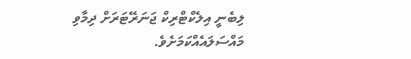ލިބެނީ އިލެކްޓްރިކް ޖަނަރޭޓަރަށް ދިމާވި މައްސަލައެއްކަމަށެވެ.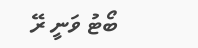ބޯޓު ވަނީ ރޭ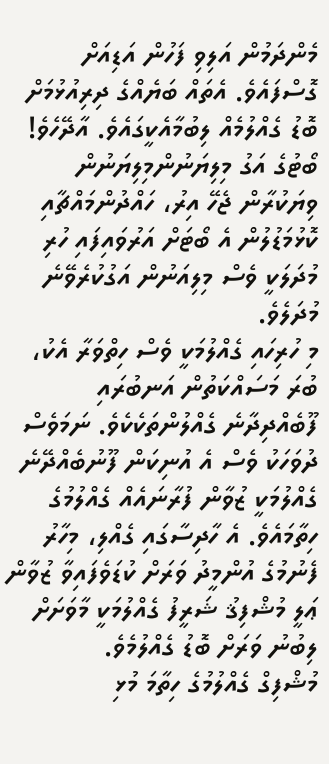މެންދަމުން އަލިވި ފަހުން އަޑިއަށް ގޮސްފައެވެ. އެތައް ބަޔެއްގެ ދިރިއުޅުމަށް ބޮޑު ގެއްލުމެއް ލިބުމާއެކީގައެވެ. އާދޭހެވެ! ބޯޓުގެ އަގު މިލިޔަނުންމިލިޔަނުން ވިޔަކުރާން ޖެހޭ އިރު، ހައްދުންމައްޗާއި ކޮޅުމަޑުލުން އެ ބޯޓަށް އަރުވައިފައި ހުރި މުދަލަކީ ވެސް މިލިއަނުން އަގުކުރެވޭނެ މުދަލެވެ.
މި ހުރިހައި ގެއްލުމަކީ ވެސް ހިތްވަރާ އެކު، ބުރަ މަސައްކަތުން އަނބުރައި ފޫބެއްދިދާނެ ގެއްލުންތަކެކެވެ. ނަމަވެސް ދުވަހަކު ވެސް އެ އުނިކަން ފޫނުބެއްދޭނެ ގެއްލުމަކީ ޒުވާން ފުރާނައެއް ގެއްލުމުގެ ހިތާމައެވެ. އެ ހާދިސާގައި ގެއްލި، މިހާރު ފެނުމުގެ އުންމީދު ވަރަށް ކުޑަވެފައިވާ ޒުވާން ޢަލީ މުޝްފިޤު ޝަރީފު ގެއްލުމަކީ މާވަށަށް ލިބުނު ވަރަށް ބޮޑު ގެއްލުމެވެ.
މުޝްފިގް ގެއްލުމުގެ ހިތާމަ މުޅި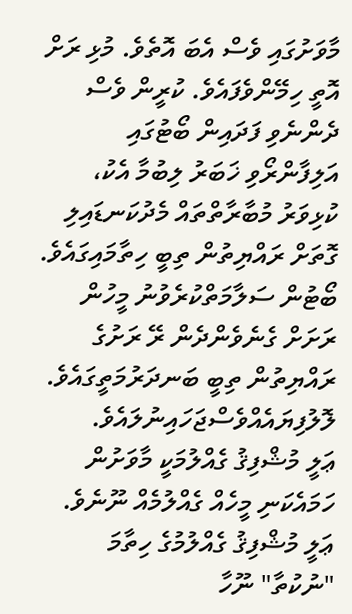މާވަށުގައި ވެސް އެބަ އޮތެވެ. މުޅި ރަށް އޮތީ ހިމޭންވެފައެވެ. ކުރީން ވެސް ދެންނެވި ފަދައިން ބޯޓުގައި އަލިފާންރޯވި ޚަބަރު ލިބުމާ އެކު، ކުޅިވަރު މުބާރާތްތައް މެދުކަނޑައިލި ގޮތަށް ރައްޔިތުން ތިބީ ހިތާމައިގައެވެ. ބޯޓުން ސަލާމަތްކުރެވުނު މީހުން ރަށަށް ގެނެވެންދެން ރޭ ރަށުގެ ރައްޔިތުން ތިބީ ބަނދަރުމަތީގައެވެ. ލޮލުފިޔައެއްވެސްޖަހައިނުލައެވެ.
ޢަލީ މުޝްފިޤު ގެއްލުމަކީ މާވަށުން ހަމައެކަނި މީހެއް ގެއްލުމެއް ނޫނެވެ. ޢަލީ މުޝްފިޤު ގެއްލުމުގެ ހިތާމަ "ނުކުތާ" ނޫހާ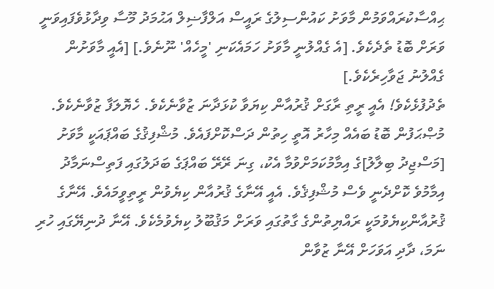ޙިއްސާކުރައްވަމުން މާވަށު ކައުންސިލުގެ ރައީސް އަލްފާޟިލް އަޙުމަދު މޫސާ ވިދާޅުވެފައިވަނީ ވަރަށް ބޮޑު ތެދެކެވެ. [އެ ގެއްލުނީ މާވަށު ހަމައެކަނި 'މީހެއް' ނޫނެވެ.] [އެއީ މާވަށުން ގެއްލުނު ޖަވާހިރެކެވެ.]
ތެދުފުޅެކެވެ! އެއީ ރީތި ރާގަށް ޤުރުއާން ކިޔަވާ ކުޅަދާނަ ޒުވާނެކެވެ. ހެޔޮލަފާ ޒުވާނެކެވެ. މުޞްޙަފުން ބޮޑު ބައެއް މިހާރު އޮތީ ހިތުން ދަސްކޮށްފައެވެ. މުޝްފިޤުގެ ބައްޕައަކީ މާވަށު [މަސްޖިދު ބިލާލު]ގެ އިމާމުކަމަށްވުމާ އެކު، ގިނަ ރޭރޭ ބައްޕަގެ ބަދަލުގައި ފަތިސްނަމާދު އިމާމުވެ ކޮށްދެނީ ވެސް މުޝްފިޤެވެ. އެއީ އޭނާގެ ޤުރުއާން ކިޔެވުން ރީތިވީމައެވެ. އޭނާގެ ޤުރުއާންކިޔެވުމަކީ ރައްޔިތުންގެ ގާތުގައި ވަރަށް މަޤުބޫލު ކިޔެވުމެކެވެ. އޭނާ ދުނިޔޭގައި ހުރި ނަމަ، ދާދި އަވަހަށް އޭނާ ޒުވާން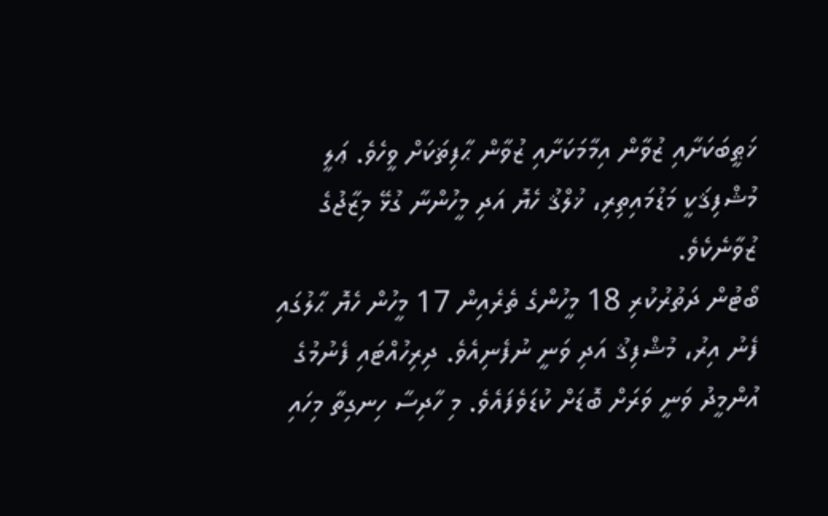ޚަޠީބަކަށާއި ޒުވާން އިމާމަކަށާއި ޒުވާން ޙާފިޡަކަށް ވީހެވެ. ޢަލީ މުޝްފިޤަކީ މަޑުމައިތިރި، ޚުލްޤު ހެޔޮ އަދި މީހުންނާ ގުޅޭ މިޒާޖުގެ ޒުވާނެކެވެ.
ބޯޓުން ދަތުރުކުރި 18 މީހުންގެ ތެރެއިން 17 މީހުން ހެޔޮ ޙާލުގައި ފެނު އިރު، މުޝްފިޤު އަދި ވަނީ ނުފެނިއެވެ. ދިރިހުއްޓައި ފެނުމުގެ އުންމީދު ވަނީ ވަރަށް ބޮޑަށް ކުޑަވެފައެވެ. މި ހާދިސާ ހިނގިތާ މިހައި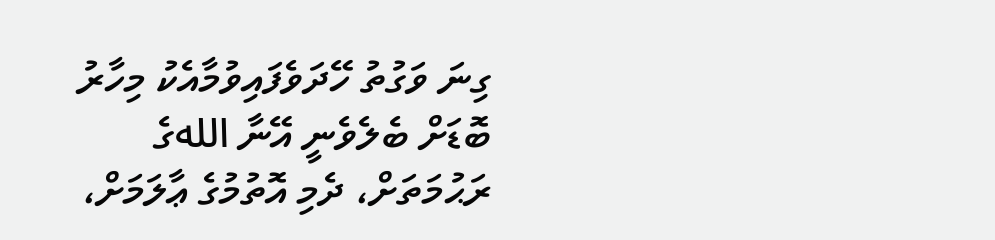ގިނަ ވަގުތު ހޭދަވެފައިވުމާއެކު މިހާރު ބޮޑަށް ބެލެވެނީ އޭނާ اللهގެ ރަޙުމަތަށް، ދެމި އޮތުމުގެ ޢާލަމަށް،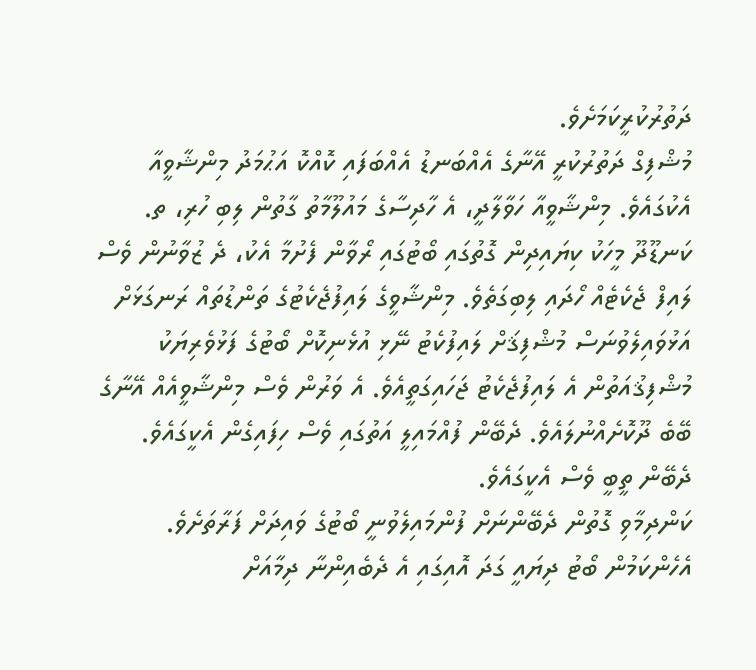ދަތުރުކުރީކަމަށެވެ.
މުޝްފިގް ދަތުރުކުރީ އޭނާގެ އެއްބަނޑު އެއްބަފައި ކޮއްކޮ އަޙުމަދު މިންޝާވީއާ އެކުގައެވެ. މިންޝާވީއާ ހަވާލާދީ، އެ ހާދިސާގެ މައުލޫމާތު ގާތުން ލިބި ހުރި، ތ. ކަނޑޫދޫ މީހަކު ކިޔައިދިން ގޮތުގައި ބޯޓުގައި ރޯވާން ފެށުމާ އެކު، ދެ ޒުވާނުން ވެސް ލައިފް ޖެކެޓެއް ހޯދައި ލިބިގަތެވެ. މިންޝާވީގެ ލައިފުޖެކެޓުގެ ތަންޑުތައް ރަނގަޅަށް އަޅުވައިލެވުނަސް މުޝްފިޤަށް ލައިފުކެޓު ނޭޅި އުޅެނިކޮށް ބޯޓުގެ ފަޅުވެރިޔަކު މުޝްފިޤުއަތުން އެ ލައިފުޖެކެޓު ޖަހައިގަތީއެވެ. އެ ވަރުން ވެސް މިންޝާވީއެއް އޭނާގެ ބޭބެ ދޫކޮށެއްނުލައެވެ. ދެބޭން ފުއްމައިލީ އަތުގައި ވެސް ހިފައިގެން އެކީގައެވެ. ދެބޭން ތީބީ ވެސް އެކީގައެވެ.
ކަންދިމާވި ގޮތުން ދެބޭންނަށް ފުންމައިލެވުނީ ބޯޓުގެ ވައިދަށް ފަރާތަށެވެ. އެހެންކަމުން ބޯޓު ދިޔައީ ގަދަ އޮއިގައި އެ ދެބެއިންނާ ދިމާއަށް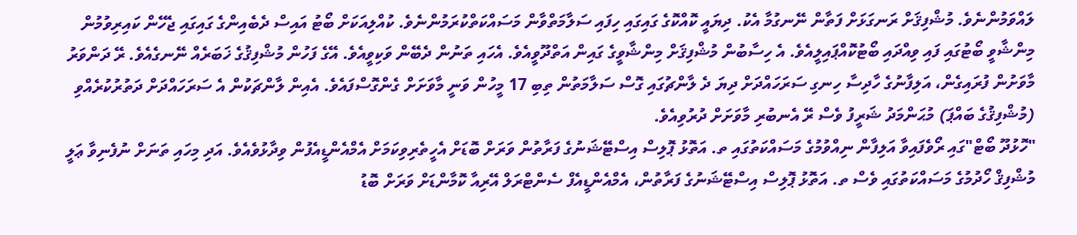ލައްވަމުންނެވެ. މުޝްފިޤަށް ރަނގަޅަށް ފަތާން ނޭނގުމާ އެކު. ދިޔައީ ކޮއްކޮގެ ގައިގައި ހިފައި ސަލާމަތްވާން މަސައްކަތްކުރަމުންނެވެ. ކުއްލިއަކަށް ބޯޓު އައިސް ދެބެއިންގެ ގައިގައި ޖެހޭން ކައިރިވުމުން މިންޝާވީ ބޯޓުގައި ފައި ވިއްދައި ބޯޓުކޮއްޕައިލީއެވެ. އެ ހިސާބުން މުޝްފިޤަށް މިންޝާވީގެ ގައިން އަތްދޫވީއެވެ. އެހައި ތަނުން ދެބޭން ވަކިވީއެވެ. އޭގެ ފަހުން މުޝްފިޤުގެ ޚަބަރެއް ނޭނގެއެވެ. ރޭ ދަންވަރު މާވަށުން ފުރައިގެން، އަލިފާނުގެ ހާދިސާ ހިނގި ސަރަހައްދަށް ދިޔަ ދެ ލާންޗުގައި ގޮސް ސަލާމަތުން ތިބި 17 މީހުން ވަނީ މާވަށަށް ގެންގޮސްފައެވެ. އެއިން ލާންޗަކުން އެ ސަރަހައްދަށް ދަތުރުކުރެއްވި (މުޝްފިޤުގެ ބައްޕަ) މުޙަންމަދު ޝަރީފު ވެސް ރޭ އެނބުރި މާވަށަށް ދުރުވިއެވެ.
"ހޮޅުދޫ ބޯޓް"ގައި ރޯވެފައިވާ އަލިފާން ނިއްވުމުގެ މަސައްކަތުގައި ތ. އަތޮޅު ޕޮލިސް އިސްޓޭޝަނުގެ ފަރާތުން ވަރަށް ބޮޑަށް އެހީތެރިވިކަމަށް އެމްއެންޑީއެފުން ވިދާޅުވެއެވެ. އަދި މިހައި ތަނަށް ނުފެނިވާ ޢަލީ މުޝްފިޤް ހޯދުމުގެ މަސައްކަތުގައި ވެސް ތ. އަތޮޅު ޕޮލިސް އިސްޓޭޝަނުގެ ފަރާތުން، އެމްއެންޑީއެފް ސެންޓްރަލް އޭރިއާ ކޮމާންޑަށް ވަރަށް ބޮޑު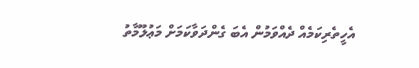އެހީތެރިކަމެއް ދެއްވަމުން އެބަ ގެންދަވާކަމަށް މަޢުލޫމާތު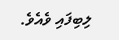ލިބިފައި ވެއެވެ.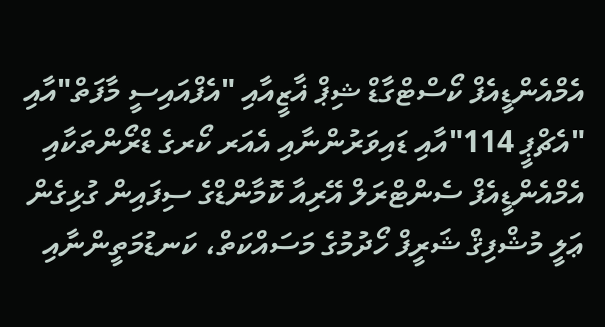އެމްއެންޑީއެފް ކޯސްޓްގާޑް ޝިޕް ޣާޒީއާއި "އެފްއައިސީ މާފަތް"އާއި "އެޗްޕީ 114"އާއި ޑައިވަރުންނާއި އެއަރ ކޯރގެ ޑްރޯންތަކާއި އެމްއެންޑީއެފް ސެންޓްރަލް އޭރިއާ ކޮމާންޑްގެ ސިފައިން ގުޅިގެން ޢަލީ މުޝްފިޤް ޝަރީފް ހޯދުމުގެ މަސައްކަތް، ކަނޑުމަތީންނާއި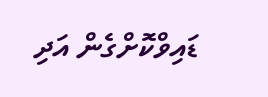ޑައިވްކޮށްގެން އަދި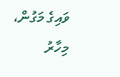ވައިގެ މަގުން، މިހާރު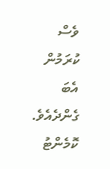ވެސް ކުރަމުން އެބަ ގެންދެއެވެ.
ކޮމެންޓު